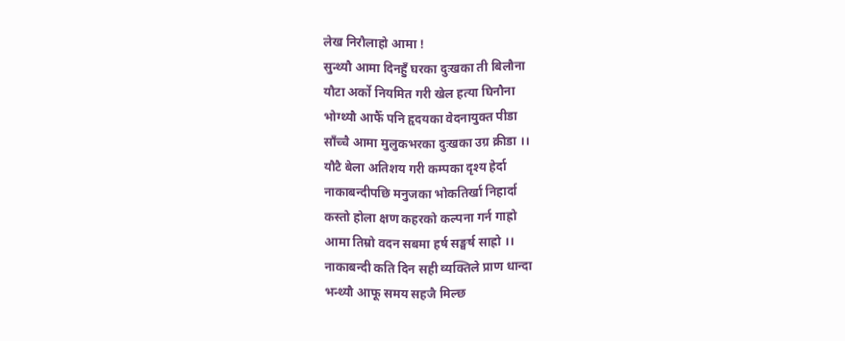लेख निरौलाहो आमा !
सुन्थ्यौ आमा दिनहुँ घरका दुःखका ती बिलौना
यौटा अर्को नियमित गरी खेल हत्या घिनौना
भोग्थ्यौ आफैँ पनि हृदयका वेदनायुक्त पीडा
साँच्चै आमा मुलुकभरका दुःखका उग्र क्रीडा ।।
यौटै बेला अतिशय गरी कम्पका दृश्य हेर्दा
नाकाबन्दीपछि मनुजका भोकतिर्खा निहार्दा
कस्तो होला क्षण कहरको कल्पना गर्न गाह्रो
आमा तिम्रो वदन सबमा हर्ष सङ्घर्ष साह्रो ।।
नाकाबन्दी कति दिन सही व्यक्तिले प्राण धान्दा
भन्थ्यौ आफू समय सहजै मिल्छ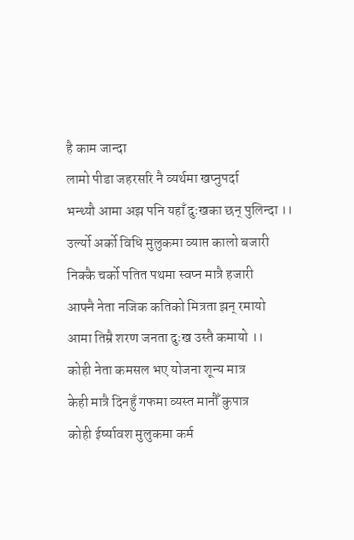है काम जान्दा
लामो पीडा जहरसरि नै व्यर्थमा खप्नुपर्दा
भन्थ्यौ आमा अझ पनि यहाँ दुःखका छन् पुलिन्दा ।।
उर्ल्यो अर्को विधि मुलुकमा व्याप्त कालो बजारी
निक्कै चर्को पतित पथमा स्वप्न मात्रै हजारी
आफ्नै नेता नजिक कतिको मित्रता झन् रमायो
आमा तिम्रै शरण जनता दुःख उस्तै कमायो ।।
कोही नेता कमसल भए योजना शून्य मात्र
केही मात्रै दिनहुँ गफमा व्यस्त मानौँ कुपात्र
कोही ईर्ष्यावश मुलुकमा कर्म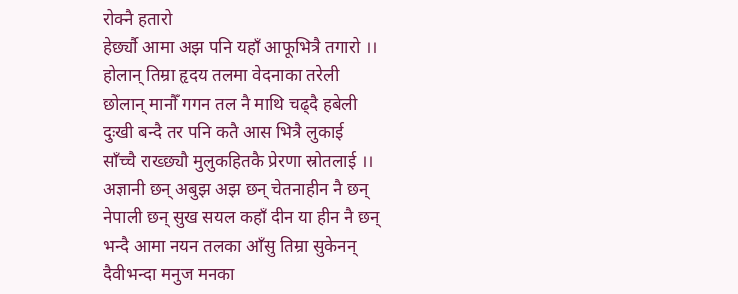रोक्नै हतारो
हेर्छ्यौ आमा अझ पनि यहाँ आफूभित्रै तगारो ।।
होलान् तिम्रा हृदय तलमा वेदनाका तरेली
छोलान् मानौँ गगन तल नै माथि चढ्दै हबेली
दुःखी बन्दै तर पनि कतै आस भित्रै लुकाई
साँच्चै राख्छ्यौ मुलुकहितकै प्रेरणा स्रोतलाई ।।
अज्ञानी छन् अबुझ अझ छन् चेतनाहीन नै छन्
नेपाली छन् सुख सयल कहाँ दीन या हीन नै छन्
भन्दै आमा नयन तलका आँसु तिम्रा सुकेनन्
दैवीभन्दा मनुज मनका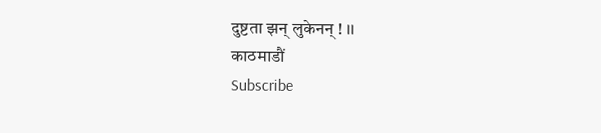दुष्टता झन् लुकेनन् ! ।।
काठमाडौं
Subscribe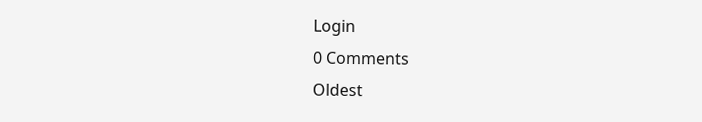Login
0 Comments
Oldest